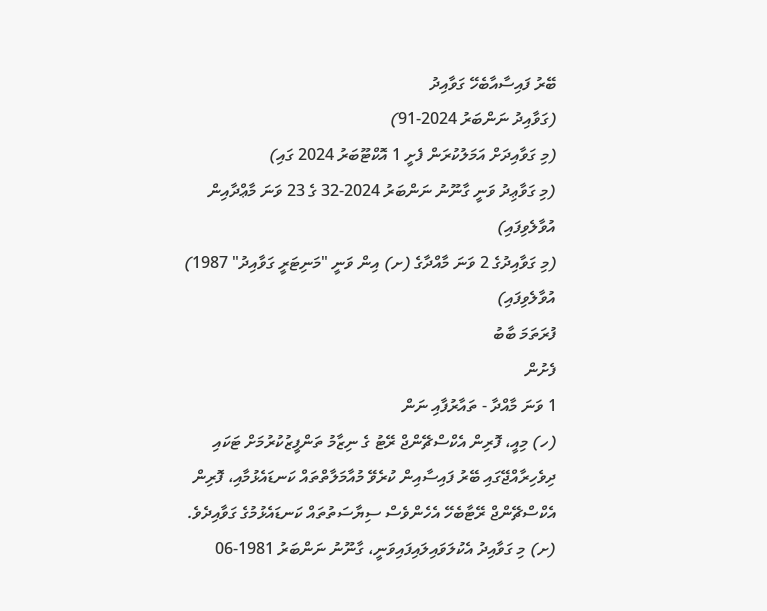ބޭރު ފައިސާއާބެހޭ ގަވާއިދު
(ގަވާއިދު ނަންބަރު 2024-91)
(މި ގަވާއިދަށް އަމަލުކުރަން ފެށީ 1 އޮކްޓޫބަރު 2024 ގައި)
(މި ގަވާޢިދު ވަނީ ގާނޫނު ނަންބަރު 2024-32 ގެ 23 ވަނަ މާޢްދާއިން އުވާލެވިފައި)
(މި ގަވާއިދުގެ 2 ވަނަ މާއްދާގެ (ށ) އިން ވަނީ "މަނިޓަރީ ގަވާއިދު" 1987) އުވާލެވިފައި)
ފުރަތަމަ ބާބު
ފެށުން
1 ވަނަ މާއްދާ - ތައާރުފާއި ނަން
(ހ) މިއީ، ފޮރިން އެކްސްޗޭންޖް ރޭޓު ގެ ނިޒާމު ތަންފީޒުކުރުމަށް ޓަކައި ދިވެހިރާއްޖޭގައި ބޭރު ފައިސާއިން ކުރެވޭ މުއާމަލާތްތައް ކަނޑައެޅުމާއި، ފޮރިން އެކްސްޗޭންޖް ރޭޓާބެހޭ އެހެންވެސް ސިޔާސަތުތައް ކަނޑައެޅުމުގެ ގަވާއިދެވެ.
(ށ) މި ގަވާއިދު އެކުލަވައިލައިފައިވަނީ، ގާނޫނު ނަންބަރު 1981-06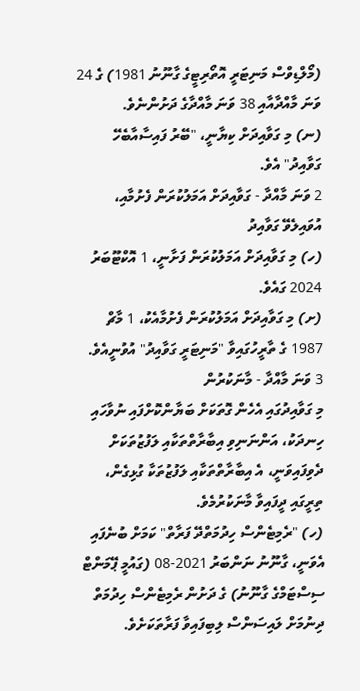(މޯލްޑިވްސް މަނިޓަރީ އޮތޯރިޓީގެ ގާނޫނު 1981) ގެ 24 ވަނަ މާއްދާއާއި 38 ވަނަ މާއްދާގެ ދަށުންނެވެ.
(ނ) މި ގަވާއިދަށް ކިޔާނީ، "ބޭރު ފައިސާއާބެހޭ ގަވާއިދު" އެވެ.
2 ވަނަ މާއްދާ - ގަވާއިދަށް އަމަލުކުރަން ފެށުމާއި، އުވައިލެވޭ ގަވާއިދު
(ހ) މި ގަވާއިދަށް އަމަލުކުރަން ފަށާނީ، 1 އޮކްޓޫބަރު 2024 ގައެވެ.
(ށ) މި ގަވާއިދަށް އަމަލުކުރަން ފެށުމާއެކު، 1 މާޗް 1987 ގެ ތާރީހުގައިވާ "މަނިޓަރީ ގަވާއިދު" އުވުނީއެވެ.
3 ވަނަ މާއްދާ - މާނަކުރުން
މި ގަވާއިދުގައި އެހެން ގޮތަކަށް ބަޔާންކޮށްފައި ނުވާހައި ހިނދަކު، އަންނަނިވި އިބާރާތްތަކާއި ލަފުޒުތަކަށް ދެވިފައިވަނީ، އެ އިބާރާތްތަކާއި ލަފުޒުތަކާ ގުޅިގެން، ތިރީގައި ދީފައިވާ މާނަކުރުމެވެ.
(ހ) "ރެމިޓެންސް ހިދުމަތްދޭ ފަރާތް" ކަމަށް ބުނެފައި އެވަނީ، ގާނޫނު ނަންބަރު 2021-08 (ގައުމީ ޕޭމަންޓް ސިސްޓަމްގެ ގާނޫނު) ގެ ދަށުން ރެމިޓެންސް ހިދުމަތް ދިނުމަށް ލައިސަންސް ލިބިފައިވާ ފަރާތަކަށެވެ.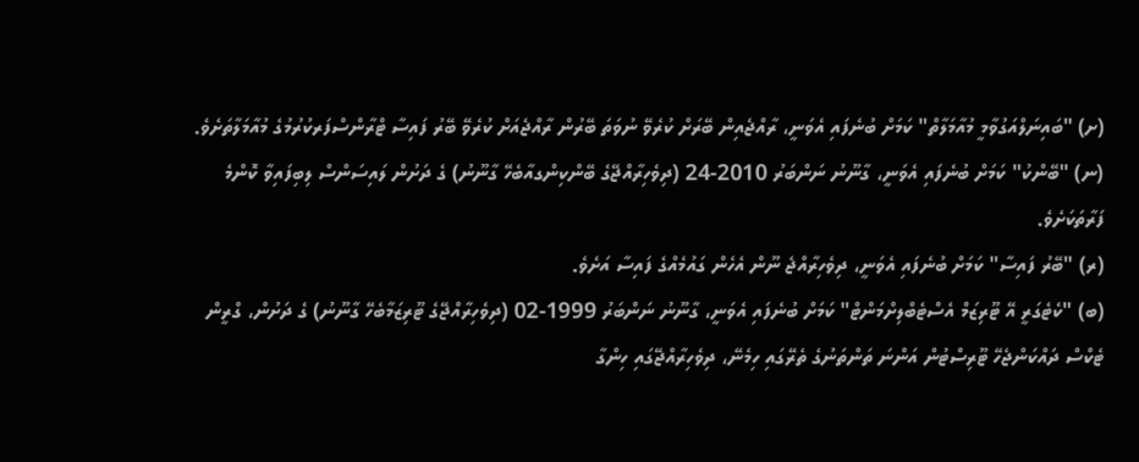(ށ) "ބައިނަލްއަގުވާމީ މުއާމަލާތް" ކަމަށް ބުނެފައި އެވަނީ، ރާއްޖެއިން ބޭރަށް ކުރެވޭ ނުވަތަ ބޭރުން ރާއްޖެއަށް ކުރެވޭ ބޭރު ފައިސާ ޓްރާންސްފަރކުރުމުގެ މުއާމަލާތަށެވެ.
(ނ) "ބޭންކު" ކަމަށް ބުނެފައި އެވަނީ، ގާނޫނު ނަންބަރު 2010-24 (ދިވެހިރާއްޖޭގެ ބޭންކިންގއާބެހޭ ގާނޫނު) ގެ ދަށުން ލައިސަންސް ލިބިފައިވާ ކޮންމެ ފަރާތަކަށެވެ.
(ރ) "ބޭރު ފައިސާ" ކަމަށް ބުނެފައި އެވަނީ، ދިވެހިރާއްޖެ ނޫން އެހެން ގައުމެއްގެ ފައިސާ އަށެވެ.
(ބ) "ކެޓެގަރީ އޭ ޓޫރިޒަމް އެސްޓެބްލިށްމަންޓް" ކަމަށް ބުނެފައި އެވަނީ، ގާނޫނު ނަންބަރު 1999-02 (ދިވެހިރާއްޖޭގެ ޓޫރިޒަމާބެހޭ ގާނޫނު) ގެ ދަށުން، ގްރީން ޓެކްސް ދައްކަންޖެހޭ ޓޫރިސްޓުން އަންނަ ތަންތަނުގެ ތެރޭގައި ހިމެނޭ، ދިވެހިރާއްޖޭގައި ހިންގާ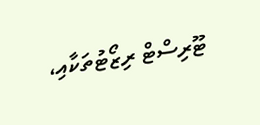ޓޫރިސްޓް ރިޒޯޓުތަކާއި،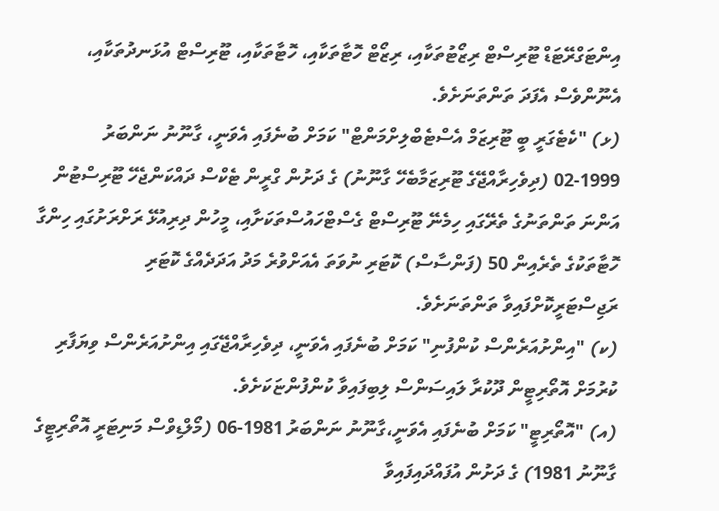އިންޓަގްރޭޓަޑް ޓޫރިސްޓް ރިޒޯޓުތަކާއި، ރިޒޯޓް ހޮޓާތަކާއި، ހޮޓާތަކާއި، ޓޫރިސްޓް އުޅަނދުތަކާއި، އެނޫންވެސް އެފަދަ ތަންތަނަށެވެ.
(ޅ) "ކެޓެގަރީ ބީ ޓޫރިޒަމް އެސްޓެބްލިށްމަންޓް" ކަމަށް ބުނެފައި އެވަނީ، ގާނޫނު ނަންބަރު 1999-02 (ދިވެހިރާއްޖޭގެ ޓޫރިޒަމާބެހޭ ގާނޫނު) ގެ ދަށުން ގްރީން ޓެކްސް ދައްކަންޖެހޭ ޓޫރިސްޓުން އަންނަ ތަންތަނުގެ ތެރޭގައި ހިމެނޭ ޓޫރިސްޓް ގެސްޓްހައުސްތަކަށާއި، މީހުން ދިރިއުޅޭ ރަށްރަށުގައި ހިންގާ ހޮޓާތަކުގެ ތެރެއިން 50 (ފަންސާސް) ކޮޓަރި ނުވަތަ އެއަށްވުރެ މަދު އަދަދެއްގެ ކޮޓަރި ރަޖިސްޓަރީކޮށްފައިވާ ތަންތަނަށެވެ.
(ކ) "އިންށުއަރެންސް ކުންފުނި" ކަމަށް ބުނެފައި އެވަނީ، ދިވެހިރާއްޖޭގައި އިންށުއަރެންސް ވިޔަފާރި ކުރުމަށް އޮތޯރިޓީން ދޫކުރާ ލައިސަންސް ލިބިފައިވާ ކުންފުންޏަކަށެވެ.
(އ) "އޮތޯރިޓީ" ކަމަށް ބުނެފައި އެވަނީ،ގާނޫނު ނަންބަރު 1981-06 (މޯލްޑިވްސް މަނިޓަރީ އޮތޯރިޓީގެ ގާނޫނު 1981) ގެ ދަށުން އުފައްދައިފައިވާ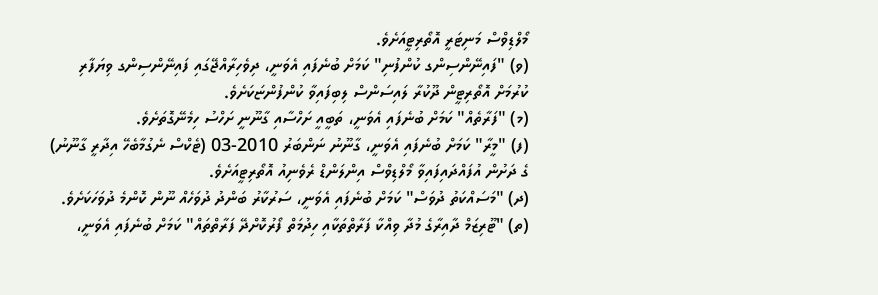މޯލްޑިވްސް މަނިޓަރީ އޮތޯރިޓީއަށެވެ.
(ވ) "ފައިނޭންސިންގ ކުންފުނި" ކަމަށް ބުނެފައި އެވަނީ، ދިވެހިރާއްޖޭގައި ފައިނޭންސިންގ ވިޔަފާރި ކުރުމަށް އޮތޯރިޓީން ދޫކުރާ ލައިސަންސް ލިބިފައިވާ ކުންފުންޏަކަށެވެ.
(މ) "ފަރާތެއް" ކަމަށް ބުނެފައި އެވަނީ، ތަބީއީ ށަހްސާއި ގާނޫނީ ށަހްސު ހިމެނޭގޮތަށެވެ.
(ފ) "މީރާ" ކަމަށް ބުނެފައި އެވަނީ، ގާނޫނު ނަންބަރު 2010-03 (ޓެކްސް ނެގުމާބެހޭ އިދާރީ ގާނޫނު) ގެ ދަށުން އުފައްދައިފައިވާ މޯލްޑިވްސް އިންލަންޑް ރެވެނިއު އޮތޯރިޓީއަށެވެ.
(ދ) "މަސައްކަތު ދުވަސް" ކަމަށް ބުނެފައި އެވަނީ، ސަރުކާރު ބަންދު ދުވަހެއް ނޫން ކޮންމެ ދުވަހަކަށެވެ.
(ތ) "ޓޫރިޒަމް ދާއިރާގެ މުދާ ވިއްކާ ފަރާތްތަކާއި ހިދުމަތް ފޯރުކޮށްދޭ ފަރާތްތައް" ކަމަށް ބުނެފައި އެވަނީ،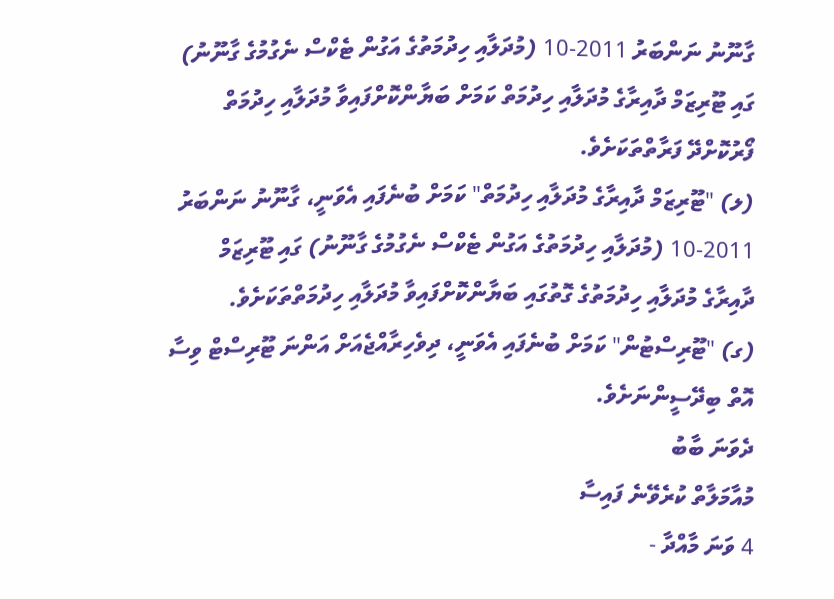ގާނޫނު ނަންބަރު 2011-10 (މުދަލާއި ހިދުމަތުގެ އަގުން ޓެކްސް ނެގުމުގެ ގާނޫނު) ގައި ޓޫރިޒަމް ދާއިރާގެ މުދަލާއި ހިދުމަތް ކަމަށް ބަޔާންކޮށްފައިވާ މުދަލާއި ހިދުމަތް ފޯރުކޮށްދޭ ފަރާތްތަކަށެވެ.
(ލ) "ޓޫރިޒަމް ދާއިރާގެ މުދަލާއި ހިދުމަތް" ކަމަށް ބުނެފައި އެވަނީ، ގާނޫނު ނަންބަރު 2011-10 (މުދަލާއި ހިދުމަތުގެ އަގުން ޓެކްސް ނެގުމުގެ ގާނޫނު) ގައި ޓޫރިޒަމް ދާއިރާގެ މުދަލާއި ހިދުމަތުގެ ގޮތުގައި ބަޔާންކޮށްފައިވާ މުދަލާއި ހިދުމަތްތަކަށެވެ.
(ގ) "ޓޫރިސްޓުން" ކަމަށް ބުނެފައި އެވަނީ، ދިވެހިރާއްޖެއަށް އަންނަ ޓޫރިސްޓް ވިސާ އޮތް ބިދޭސީންނަށެވެ.
ދެވަނަ ބާބު
މުއާމަލާތް ކުރެވޭނެ ފައިސާ
4 ވަނަ މާއްދާ -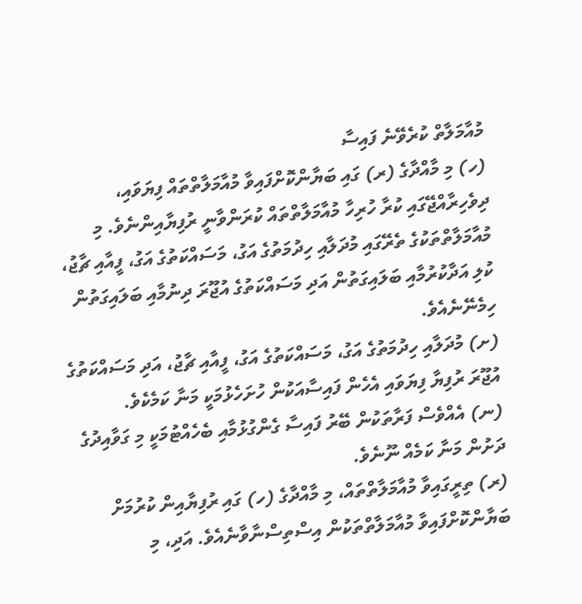މުއާމަލާތް ކުރެވޭނެ ފައިސާ
(ހ) މި މާއްދާގެ (ރ) ގައި ބަޔާންކޮށްފައިވާ މުއާމަލާތްތައް ފިޔަވައި، ދިވެހިރާއްޖޭގައި ކުރާ ހުރިހާ މުއާމަލާތްތައް ކުރަންވާނީ ރުފިޔާއިންނެވެ. މި މުއާމަލާތްތަކުގެ ތެރޭގައި މުދަލާއި ހިދުމަތުގެ އަގު، މަސައްކަތުގެ އަގު، ފީއާއި ޗާޖު، ކުލި އަދާކުރުމާއި ބަލައިގަތުން އަދި މަސައްކަތުގެ އުޖޫރަ ދިނުމާއި ބަލައިގަތުން ހިމެނޭނެއެވެ.
(ށ) މުދަލާއި ހިދުމަތުގެ އަގު، މަސައްކަތުގެ އަގު، ފީއާއި ޗާޖު، އަދި މަސައްކަތުގެ އުޖޫރަ ރުފިޔާ ފިޔަވައި އެހެން ފައިސާއަކުން ހުށަހެޅުމަކީ މަނާ ކަމެކެވެ.
(ނ) އެއްވެސް ފަރާތަކުން ބޭރު ފައިސާ ގެންގުޅުމާއި ބެހެއްޓުމަކީ މި ގަވާއިދުގެ ދަށުން މަނާ ކަމެއް ނޫނެވެ.
(ރ) ތިރީގައިވާ މުއާމަލާތްތައް، މި މާއްދާގެ (ހ) ގައި ރުފިޔާއިން ކުރުމަށް ބަޔާންކޮށްފައިވާ މުއާމަލާތްތަކުން އިސްތިސްނާވާނެއެވެ. އަދި، މި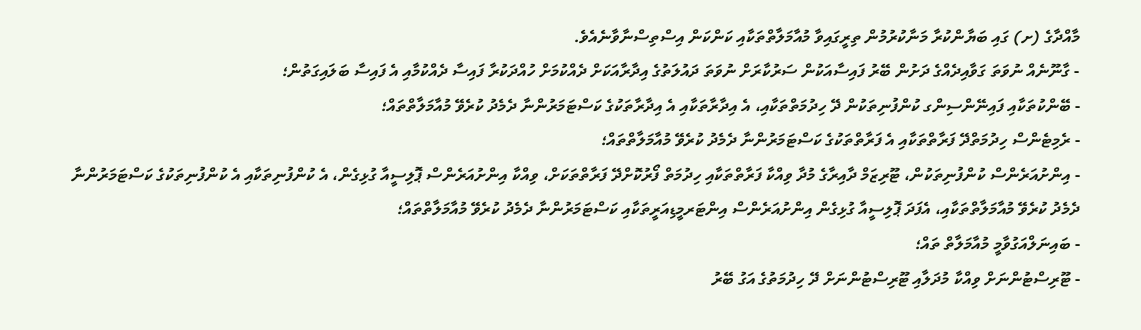މާއްދާގެ (ށ) ގައި ބަޔާންކުރާ މަނާކުރުމުން ތިރީގައިވާ މުއާމަލާތްތަކާއި ކަންކަން އިސްތިސްނާވާނެއެވެ.
- ގާނޫނެއް ނުވަތަ ގަވާއިދެއްގެ ދަށުން ބޭރު ފައިސާއަކުން ސަރުކާރަށް ނުވަތަ ދައުލަތުގެ އިދާރާއަކަށް ދެއްކުމަށް ހުއްދަކުރާ ފައިސާ ދެއްކުމާއި އެ ފައިސާ ބަލައިގަތުން؛
- ބޭންކުތަކާއި ފައިނޭންސިންގ ކުންފުނިތަކުން ދޭ ހިދުމަތްތަކާއި، އެ އިދާރާތަކާއި އެ އިދާރާތަކުގެ ކަސްޓަމަރުންނާ ދެމެދު ކުރެވޭ މުއާމަލާތްތައް؛
- ރެމިޓެންސް ހިދުމަތްދޭ ފަރާތްތަކާއި އެ ފަރާތްތަކުގެ ކަސްޓަމަރުންނާ ދެމެދު ކުރެވޭ މުއާމަލާތްތައް؛
- އިންށުއަރެންސް ކުންފުނިތަކުން، ޓޫރިޒަމް ދާއިރާގެ މުދާ ވިއްކާ ފަރާތްތަކާއި ހިދުމަތް ފޯރުކޮށްދޭ ފަރާތްތަކަށް، ވިއްކާ އިންށުއަރެންސް ޕޮލިސީއާ ގުޅިގެން، އެ ކުންފުނިތަކާއި އެ ކުންފުނިތަކުގެ ކަސްޓަމަރުންނާ ދެމެދު ކުރެވޭ މުއާމަލާތްތަކާއި، އެފަދަ ޕޮލިސީއާ ގުޅިގެން އިންށުއަރެންސް އިންޓަރމީޑިއަރީތަކާއި ކަސްޓަމަރުންނާ ދެމެދު ކުރެވޭ މުއާމަލާތްތައް؛
- ބައިނަލްއަގުވާމީ މުއާމަލާތް ތައް؛
- ޓޫރިސްޓުންނަށް ވިއްކާ މުދަލާއި ޓޫރިސްޓުންނަށް ދޭ ހިދުމަތުގެ އަގު ބޭރު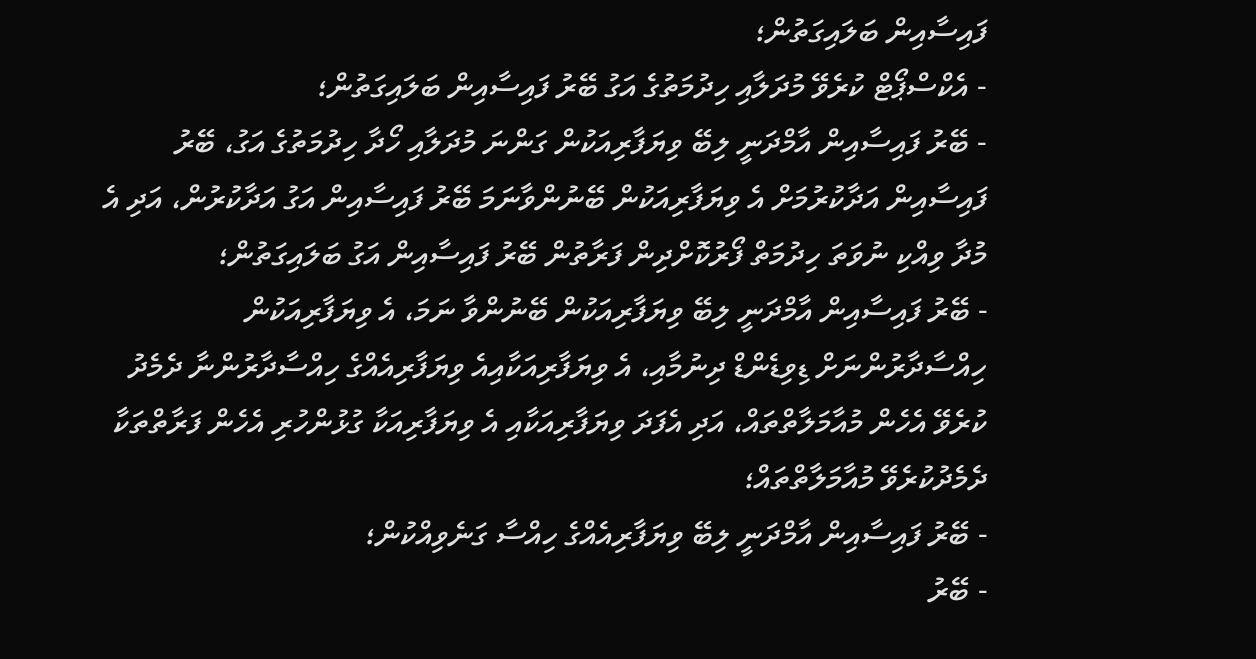ފައިސާއިން ބަލައިގަތުން؛
- އެކްސްޕޯޓް ކުރެވޭ މުދަލާއި ހިދުމަތުގެ އަގު ބޭރު ފައިސާއިން ބަލައިގަތުން؛
- ބޭރު ފައިސާއިން އާމްދަނީ ލިބޭ ވިޔަފާރިއަކުން ގަންނަ މުދަލާއި ހޯދާ ހިދުމަތުގެ އަގު، ބޭރު ފައިސާއިން އަދާކުރުމަށް އެ ވިޔަފާރިއަކުން ބޭނުންވާނަމަ ބޭރު ފައިސާއިން އަގު އަދާކުރުން، އަދި އެ މުދާ ވިއްކި ނުވަތަ ހިދުމަތް ފޯރުކޮށްދިން ފަރާތުން ބޭރު ފައިސާއިން އަގު ބަލައިގަތުން؛
- ބޭރު ފައިސާއިން އާމްދަނީ ލިބޭ ވިޔަފާރިއަކުން ބޭނުންވާ ނަމަ، އެ ވިޔަފާރިއަކުން ހިއްސާދާރުންނަށް ޑިވިޑެންޑް ދިނުމާއި، އެ ވިޔަފާރިއަކާއިއެ ވިޔަފާރިއެއްގެ ހިއްސާދާރުންނާ ދެމެދު ކުރެވޭ އެހެން މުއާމަލާތްތައް، އަދި އެފަދަ ވިޔަފާރިއަކާއި އެ ވިޔަފާރިއަކާ ގުޅުންހުރި އެހެން ފަރާތްތަކާ ދެމެދުކުރެވޭ މުއާމަލާތްތައް؛
- ބޭރު ފައިސާއިން އާމްދަނީ ލިބޭ ވިޔަފާރިއެއްގެ ހިއްސާ ގަނެވިއްކުން؛
- ބޭރު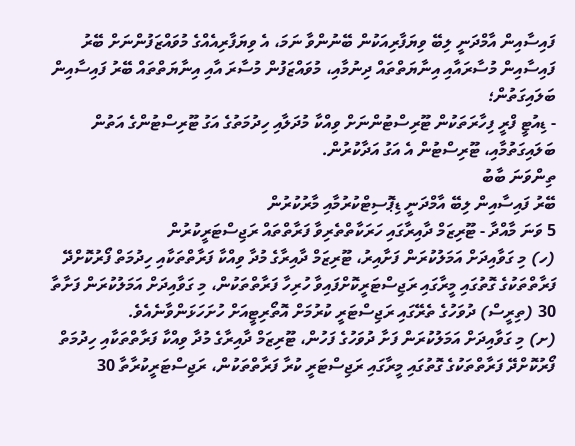ފައިސާއިން އާމްދަނީ ލިބޭ ވިޔަފާރިއަކުން ބޭނުންވާ ނަމަ، އެ ވިޔަފާރިއެއްގެ މުވައްޒަފުންނަށް ބޭރު ފައިސާއިން މުސާރައާއި އިނާޔަތްތައް ދިނުމާއި، މުވައްޒަފުން މުސާރަ އާއި އިނާޔަތްތައް ބޭރު ފައިސާއިން ބަލައިގަތުން؛
- ޑިއުޓީ ފްރީ ފިހާރަތަކުން ޓޫރިސްޓުންނަށް ވިއްކާ މުދަލާއި ހިދުމަތުގެ އަގު ޓޫރިސްޓުންގެ އަތުން ބަލައިގަތުމާއި، ޓޫރިސްޓުން އެ އަގު އަދާކުރުން.
ތިންވަނަ ބާބު
ބޭރު ފައިސާއިން ލިބޭ އާމްދަނީ ޑިޕޮސިޓްކުރުމާއި މާރުކުރުން
5 ވަނަ މާއްދާ - ޓޫރިޒަމް ދާއިރާގައި ހަރަކާތްތެރިވާ ފަރާތްތައް ރަޖިސްޓަރީކުރުން
(ހ) މި ގަވާއިދަށް އަމަލުކުރަން ފަށާއިރު، ޓޫރިޒަމް ދާއިރާގެ މުދާ ވިއްކާ ފަރާތްތަކާއި ހިދުމަތް ފޯރުކޮށްދޭ ފަރާތްތަކުގެ ގޮތުގައި މީރާގައި ރަޖިސްޓަރީކޮށްފައިވާ ހުރިހާ ފަރާތްތަކުން، މި ގަވާއިދަށް އަމަލުކުރަން ފަށާތާ 30 (ތިރީސް) ދުވަހުގެ ތެރޭގައި ރަޖިސްޓަރީ ކުރުމަށް އޮތޯރިޓީއަށް ހުށަހަޅަންވާނެއެވެ.
(ށ) މި ގަވާއިދަށް އަމަލުކުރަން ފަށާ ދުވަހުގެ ފަހުން، ޓޫރިޒަމް ދާއިރާގެ މުދާ ވިއްކާ ފަރާތްތަކާއި ހިދުމަތް ފޯރުކޮށްދޭ ފަރާތްތަކުގެ ގޮތުގައި މީރާގައި ރަޖިސްޓަރީ ކުރާ ފަރާތްތަކުން، ރަޖިސްޓަރީކުރާތާ 30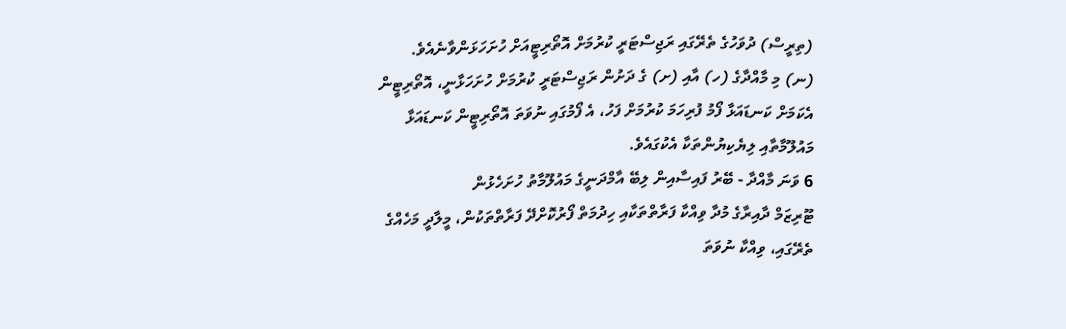(ތިރީސް) ދުވަހުގެ ތެރޭގައި ރަޖިސްޓަރީ ކުރުމަށް އޮތޯރިޓީއަށް ހުށަހަޅަންވާނެއެވެ.
(ނ) މި މާއްދާގެ (ހ) އާއި (ށ) ގެ ދަށުން ރަޖިސްޓަރީ ކުރުމަށް ހުށަހަޅާނީ، އޮތޯރިޓީން އެކަމަށް ކަނޑައަޅާ ފޯމު ފުރިހަމަ ކުރުމަށް ފަހު، އެ ފޯމުގައި ނުވަތަ އޮތޯރިޓީން ކަނޑައަޅާ މައުލޫމާތާއި ލިޔެކިޔުންތަކާ އެކުގައެވެ.
6 ވަނަ މާއްދާ - ބޭރު ފައިސާއިން ލިބޭ އާމްދަނީގެ މައުލޫމާތު ހުށަހެޅުން
ޓޫރިޒަމް ދާއިރާގެ މުދާ ވިއްކާ ފަރާތްތަކާއި ހިދުމަތް ފޯރުކޮށްދޭ ފަރާތްތަކުން، މީލާދީ މަހެއްގެ ތެރޭގައި، ވިއްކާ ނުވަތަ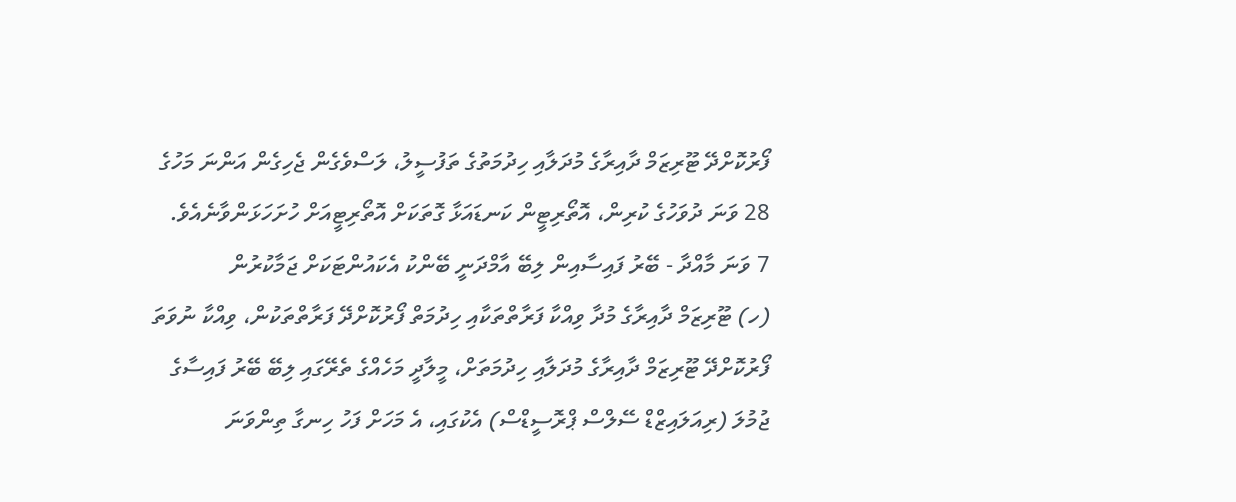ފޯރުކޮށްދޭ ޓޫރިޒަމް ދާއިރާގެ މުދަލާއި ހިދުމަތުގެ ތަފުސީލު، ލަސްވެގެން ޖެހިގެން އަންނަ މަހުގެ 28 ވަނަ ދުވަހުގެ ކުރިން، އޮތޯރިޓީން ކަނޑައަޅާ ގޮތަކަށް އޮތޯރިޓީއަށް ހުށަހަޅަންވާނެއެވެ.
7 ވަނަ މާއްދާ - ބޭރު ފައިސާއިން ލިބޭ އާމްދަނީ ބޭންކު އެކައުންޓަކަށް ޖަމާކުރުން
(ހ) ޓޫރިޒަމް ދާއިރާގެ މުދާ ވިއްކާ ފަރާތްތަކާއި ހިދުމަތް ފޯރުކޮށްދޭ ފަރާތްތަކުން، ވިއްކާ ނުވަތަ ފޯރުކޮށްދޭ ޓޫރިޒަމް ދާއިރާގެ މުދަލާއި ހިދުމަތަށް، މީލާދީ މަހެއްގެ ތެރޭގައި ލިބޭ ބޭރު ފައިސާގެ ޖުމުލަ (ރިއަލައިޒްޑް ސޭލްސް ޕްރޮސީޑްސް) އެކުގައި، އެ މަހަށް ފަހު ހިނގާ ތިންވަނަ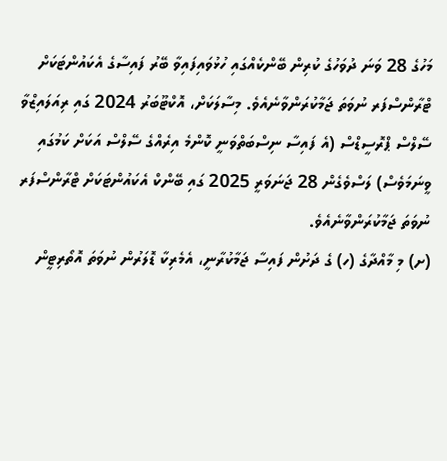މަހުގެ 28 ވަނަ ދުވަހުގެ ކުރިން ބޭންކެއްގައި ހުޅުވައިފައިވާ ބޭރު ފައިސާގެ އެކައުންޓަކަށް ޓްރާންސްފަރ ނުވަތަ ޖަމާކުރަންވާނެއެވެ. މިސާލަކަށް، އޮކްޓޫބަރު 2024 ގައި ރިއަލައިޒްވާ ސޭލްސް ޕްރޮސީޑްސް (އެ ފައިސާ ނިސްބަތްވަނީ ކޮންމެ އިރެއްގެ ސޭލްސް އަކަށް ކަމުގައި ވީނަމަވެސް) ލަސްވެގެން 28 ޖަނަވަރީ 2025 ގައި ބޭންކް އެކައުންޓަކަށް ޓްރާންސްފަރ ނުވަތަ ޖަމާކުރަންވާނެއެވެ.
(ށ) މި މާއްދާގެ (ހ) ގެ ދަށުން ފައިސާ ޖަމާކުރާނީ، އެމެރިކާ ޑޮލަރުން ނުވަތަ އޮތޯރިޓީން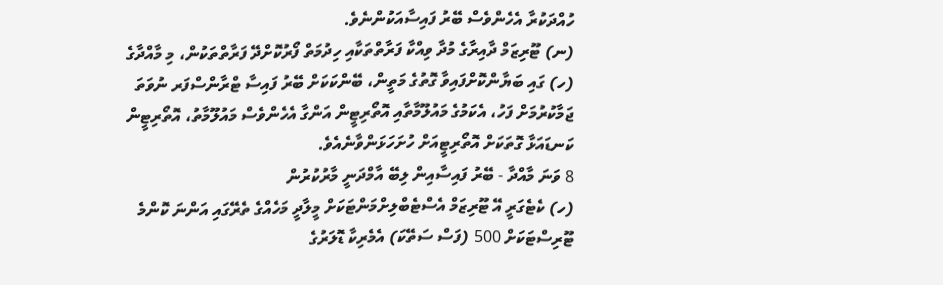ހުއްދަކުރާ އެހެންވެސް ބޭރު ފައިސާއަކުންނެވެ.
(ނ) ޓޫރިޒަމް ދާއިރާގެ މުދާ ވިއްކާ ފަރާތްތަކާއި ހިދުމަތް ފޯރުކޮށްދޭ ފަރާތްތަކުން، މި މާއްދާގެ (ހ) ގައި ބަޔާންކޮށްފައިވާ ގޮތުގެ މަތީން، ބޭންކަކަށް ބޭރު ފައިސާ ޓްރާންސްފަރ ނުވަތަ ޖަމާކުރުމަށް ފަހު، އެކަމުގެ މައުލޫމާތާއި އޮތޯރިޓީން އަންގާ އެހެންވެސް މައުލޫމާތު، އޮތޯރިޓީން ކަނޑައަޅާ ގޮތަކަށް އޮތޯރިޓީއަށް ހުށަހަޅަންވާނެއެވެ.
8 ވަނަ މާއްދާ - ބޭރު ފައިސާއިން ލިބޭ އާމްދަނީ މާރުކުރުން
(ހ) ކެޓެގަރީ އޭ ޓޫރިޒަމް އެސްޓެބްލިށްމަންޓަކަށް މީލާދީ މަހެއްގެ ތެރޭގައި އަންނަ ކޮންމެ ޓޫރިސްޓަކަށް 500 (ފަސް ސަތޭކަ) އެމެރިކާ ޑޮލަރުގެ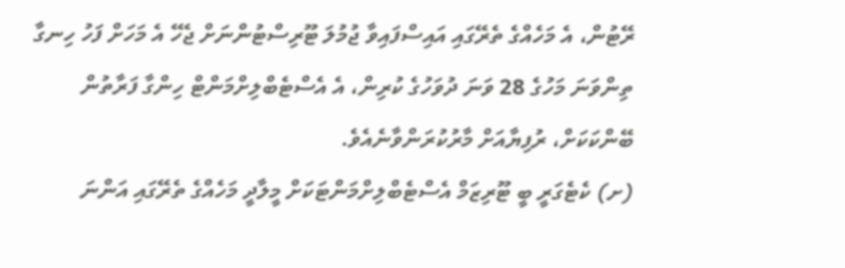ރޭޓުން، އެ މަހެއްގެ ތެރޭގައި އައިސްފައިވާ ޖުމުލަ ޓޫރިސްޓުންނަށް ޖެހޭ އެ މަހަށް ފަހު ހިނގާ ތިންވަނަ މަހުގެ 28 ވަނަ ދުވަހުގެ ކުރިން، އެ އެސްޓެބްލިށްމަންޓް ހިންގާ ފަރާތުން ބޭންކަކަށް، ރުފިޔާއަށް މާރުކުރަންވާނެއެވެ.
(ށ) ކެޓެގަރީ ބީ ޓޫރިޒަމް އެސްޓެބްލިށްމަންޓަކަށް މީލާދީ މަހެއްގެ ތެރޭގައި އަންނަ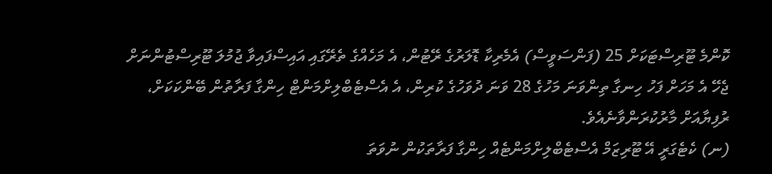ކޮންމެ ޓޫރިސްޓަކަށް 25 (ފަންސަވީސް) އެމެރިކާ ޑޮލަރުގެ ރޭޓުން، އެ މަހެއްގެ ތެރޭގައި އައިސްފައިވާ ޖުމުލަ ޓޫރިސްޓުންނަށް ޖެހޭ އެ މަހަށް ފަހު ހިނގާ ތިންވަނަ މަހުގެ 28 ވަނަ ދުވަހުގެ ކުރިން، އެ އެސްޓެބްލިށްމަންޓް ހިންގާ ފަރާތުން ބޭންކަކަށް، ރުފިޔާއަށް މާރުކުރަންވާނެއެވެ.
(ނ) ކެޓެގަރީ އޭ ޓޫރިޒަމް އެސްޓެބްލިށްމަންޓެއް ހިންގާ ފަރާތަކުން ނުވަތަ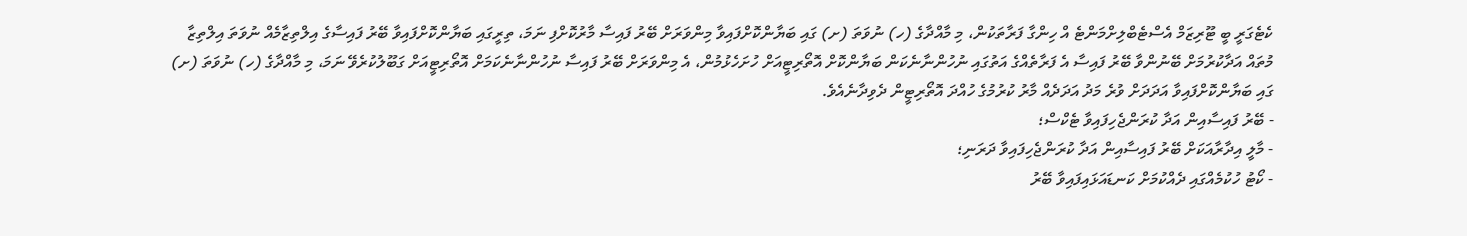ކެޓެގަރީ ބީ ޓޫރިޒަމް އެސްޓެބްލިށްމަންޓެ އް ހިންގާ ފަރާތަކުން، މި މާއްދާގެ (ހ) ނުވަތަ (ށ) ގައި ބަޔާންކޮށްފައިވާ މިންވަރަށް ބޭރު ފައިސާ މާރުކޮށްފި ނަމަ، ތިރީގައި ބަޔާންކޮށްފައިވާ ބޭރު ފައިސާގެ އިލްތިޒާމެއް ނުވަތަ އިލްތިޒާ މުތައް އަދާކުރުމަށް ބޭނުންވާ ބޭރު ފައިސާ އެ ފަރާތެއްގެ އަތުގައި ނުހުންނާނެކަން ބަޔާންކޮށް އޮތޯރިޓީއަށް ހުށަހެޅުމުން، އެ މިންވަރަށް ބޭރު ފައިސާ ނުހުންނާނެކަމަށް އޮތޯރިޓީއަށް ގަބޫލުކުރެވޭ ނަމަ، މި މާއްދާގެ (ހ) ނުވަތަ (ށ) ގައި ބަޔާންކޮށްފައިވާ އަދަދަށް ވުރެ މަދު އަދަދެއް މާރު ކުރުމުގެ ހުއްދަ އޮތޯރިޓީން ދެވިދާނެއެވެ.
- ބޭރު ފައިސާއިން އަދާ ކުރަންޖެހިފައިވާ ޓެކްސް؛
- މާލީ އިދާރާއަކަށް ބޭރު ފައިސާއިން އަދާ ކުރަންޖެހިފައިވާ ދަރަނި؛
- ކޯޓު ހުކުމެއްގައި ދެއްކުމަށް ކަނޑައަޅައިފައިވާ ބޭރު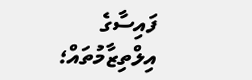ފައިސާގެ އިލްތިޒާމުތައް؛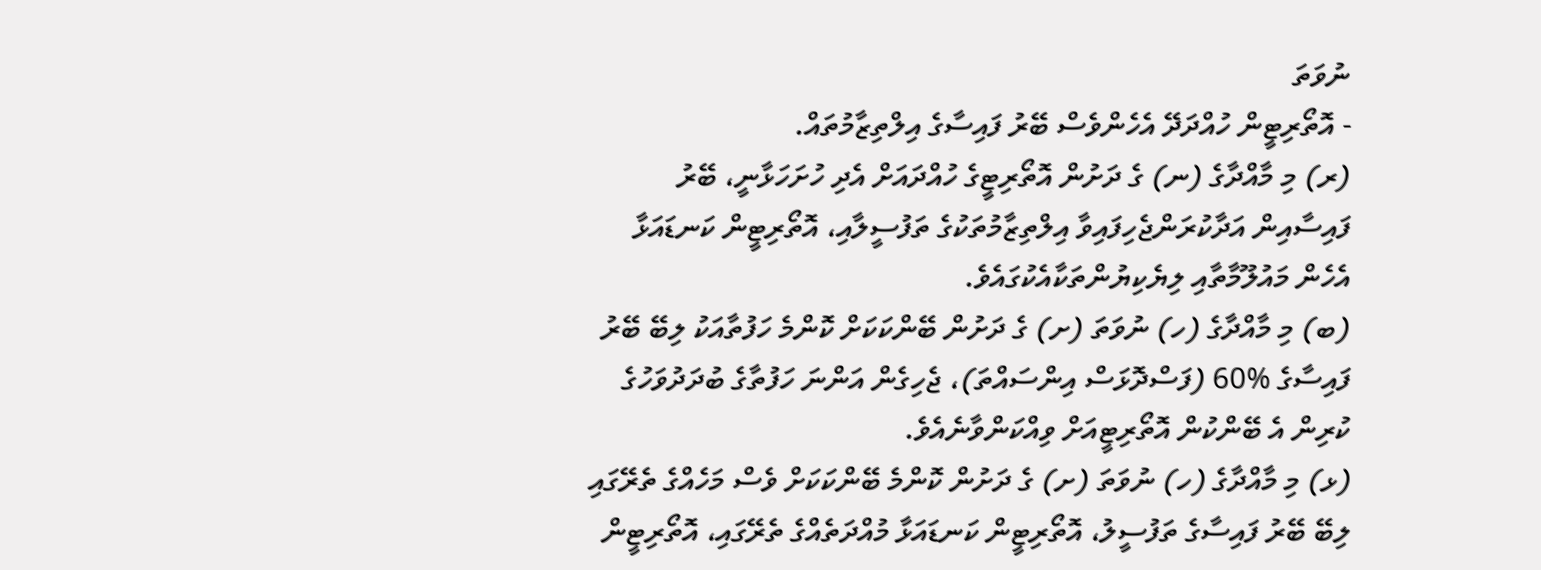ނުވަތަ
- އޮތޯރިޓީން ހުއްދަދޭ އެހެންވެސް ބޭރު ފައިސާގެ އިލްތިޒާމުތައް.
(ރ) މި މާއްދާގެ (ނ) ގެ ދަށުން އޮތޯރިޓީގެ ހުއްދައަށް އެދި ހުށަހަޅާނީ، ބޭރު ފައިސާއިން އަދާކުރަންޖެހިފައިވާ އިލްތިޒާމުތަކުގެ ތަފުސީލާއި، އޮތޯރިޓީން ކަނޑައަޅާ އެހެން މައުލޫމާތާއި ލިޔެކިޔުންތަކާއެކުގައެވެ.
(ބ) މި މާއްދާގެ (ހ) ނުވަތަ (ށ) ގެ ދަށުން ބޭންކަކަށް ކޮންމެ ހަފުތާއަކު ލިބޭ ބޭރު ފައިސާގެ %60 (ފަސްދޮޅަސް އިންސައްތަ)، ޖެހިގެން އަންނަ ހަފުތާގެ ބުދަދުވަހުގެ ކުރިން އެ ބޭންކުން އޮތޯރިޓީއަށް ވިއްކަންވާނެއެވެ.
(ޅ) މި މާއްދާގެ (ހ) ނުވަތަ (ށ) ގެ ދަށުން ކޮންމެ ބޭންކަކަށް ވެސް މަހެއްގެ ތެރޭގައި ލިބޭ ބޭރު ފައިސާގެ ތަފުސީލު، އޮތޯރިޓީން ކަނޑައަޅާ މުއްދަތެއްގެ ތެރޭގައި، އޮތޯރިޓީން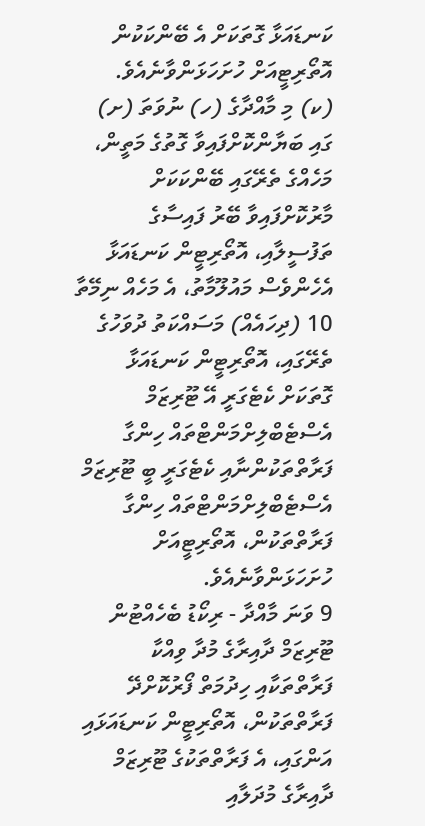ކަނޑައަޅާ ގޮތަކަށް އެ ބޭންކަކުން އޮތޯރިޓީއަށް ހުށަހަޅަންވާނެއެވެ.
(ކ) މި މާއްދާގެ (ހ) ނުވަތަ (ށ) ގައި ބަޔާންކޮށްފައިވާ ގޮތުގެ މަތީން، މަހެއްގެ ތެރޭގައި ބޭންކަކަށް މާރުކޮށްފައިވާ ބޭރު ފައިސާގެ ތަފުސީލާއި، އޮތޯރިޓީން ކަނޑައަޅާ އެހެންވެސް މައުލޫމާތު، އެ މަހެއް ނިމޭތާ 10 (ދިހައެއް) މަސައްކަތު ދުވަހުގެ ތެރޭގައި، އޮތޯރިޓީން ކަނޑައަޅާ ގޮތަކަށް ކެޓެގަރީ އޭ ޓޫރިޒަމް އެސްޓެބްލިށްމަންޓްތައް ހިންގާ ފަރާތްތަކުންނާއި ކެޓެގަރީ ބީ ޓޫރިޒަމް އެސްޓެބްލިށްމަންޓްތައް ހިންގާ ފަރާތްތަކުން، އޮތޯރިޓީއަށް ހުށަހަޅަންވާނެއެވެ.
9 ވަނަ މާއްދާ - ރިކޯޑު ބެހެއްޓުން
ޓޫރިޒަމް ދާއިރާގެ މުދާ ވިއްކާ ފަރާތްތަކާއި ހިދުމަތް ފޯރުކޮށްދޭ ފަރާތްތަކުން، އޮތޯރިޓީން ކަނޑައަޅައި އަންގައި، އެ ފަރާތްތަކުގެ ޓޫރިޒަމް ދާއިރާގެ މުދަލާއި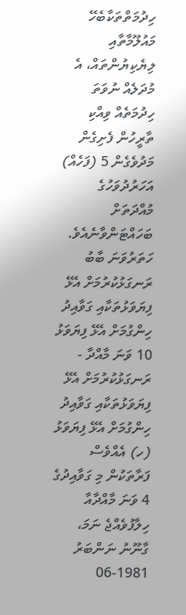ހިދުމަތްތަކާބެހޭ މައުލޫމާތާއި ލިޔެކިޔުންތައް، އެ މުދަލެއް ނުވަތަ ހިދުމަތެއް ވިއްކި ތާރީހުން ފެށިގެން މަދުވެގެން 5 (ފަހެއް) އަހަރުދުވަހުގެ މުއްދަތަށް ބަހައްޓަންވާނެއެވެ.
ހަތަރުވަނަ ބާބު
ރަނގަޅުކުރުމަށް އެޅޭ ފިޔަވަޅުތަކާއި ގަވާއިދު ހިންގުމަށް އެޅޭ ފިޔަވަޅު
10 ވަނަ މާއްދާ - ރަނގަޅުކުރުމަށް އެޅޭ ފިޔަވަޅުތަކާއި ގަވާއިދު ހިންގުމަށް އެޅޭ ފިޔަވަޅު
(ހ) އެއްވެސް ފަރާތަކުން މި ގަވާއިދުގެ 4 ވަނަ މާއްދާއާ ހިލާފުވެއްޖެ ނަމަ، ގާނޫނު ނަންބަރު 1981-06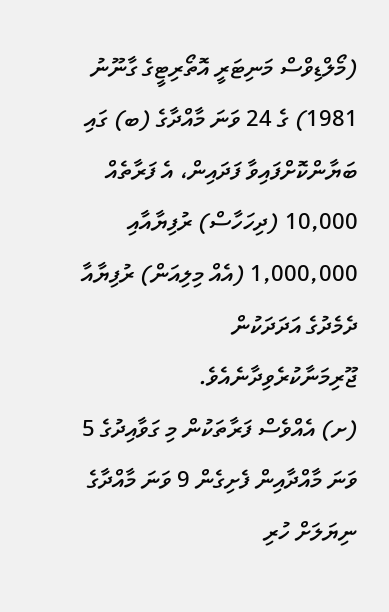(މޯލްޑިވްސް މަނިޓަރީ އޮތޯރިޓީގެ ގާނޫނު 1981) ގެ 24 ވަނަ މާއްދާގެ (ބ) ގައި ބަޔާންކޮށްފައިވާ ފަދައިން، އެ ފަރާތެއް 10,000 (ދިހަހާސް) ރުފިޔާއާއި 1,000,000 (އެއް މިލިއަން) ރުފިޔާއާ ދެމެދުގެ އަދަދަކުން ޖޫރިމަނާކުރެވިދާނެއެވެ.
(ށ) އެއްވެސް ފަރާތަކުން މި ގަވާއިދުގެ 5 ވަނަ މާއްދާއިން ފެށިގެން 9 ވަނަ މާއްދާގެ ނިޔަލަށް ހުރި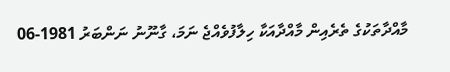މާއްދާތަކުގެ ތެރެއިން މާއްދާއަކާ ހިލާފުވެއްޖެ ނަމަ، ގާނޫނު ނަންބަރު 1981-06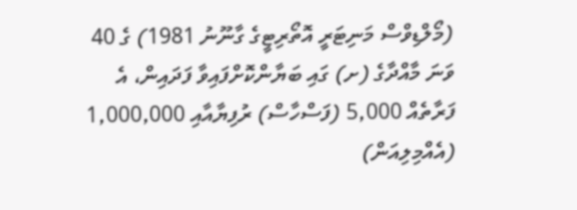(މޯލްޑިވްސް މަނިޓަރީ އޮތޯރިޓީގެ ގާނޫނު 1981) ގެ 40 ވަނަ މާއްދާގެ (ށ) ގައި ބަޔާންކޮށްފައިވާ ފަދައިން، އެ ފަރާތެއް 5,000 (ފަސްހާސް) ރުފިޔާއާއި 1,000,000 (އެއްމިލިއަން)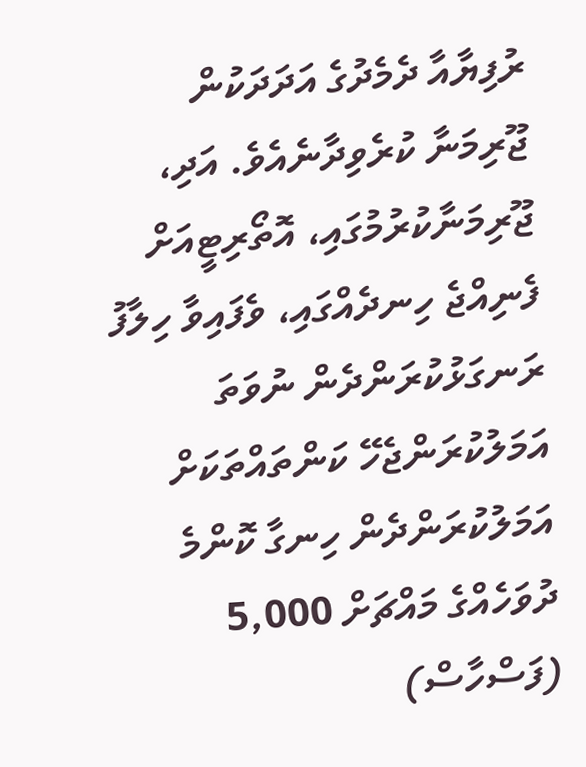ރުފިޔާއާ ދެމެދުގެ އަދަދަކުން ޖޫރިމަނާ ކުރެވިދާނެއެވެ. އަދި، ޖޫރިމަނާކުރުމުގައި، އޮތޯރިޓީއަށް ފެނިއްޖެ ހިނދެއްގައި، ވެފައިވާ ހިލާފު ރަނގަޅުކުރަންދެން ނުވަތަ އަމަލުކުރަންޖެހޭ ކަންތައްތަކަށް އަމަލުކުރަންދެން ހިނގާ ކޮންމެ ދުވަހެއްގެ މައްޗަށް 5,000 (ފަސްހާސް)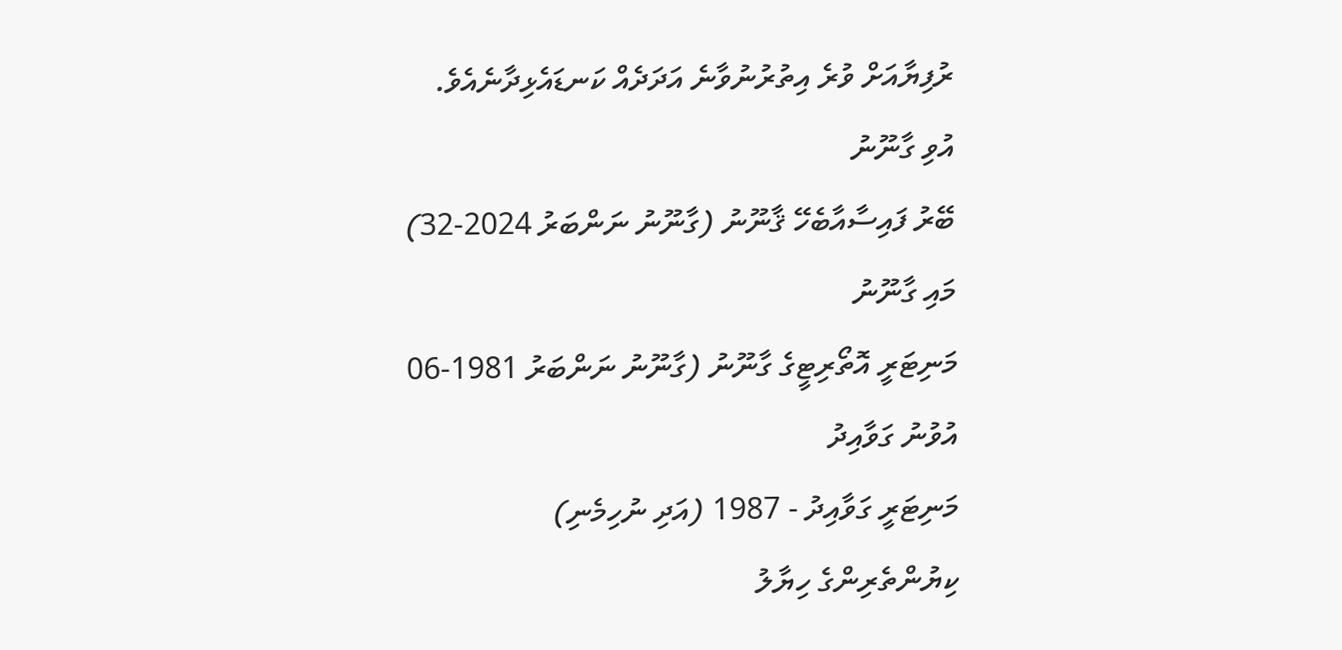ރުފިޔާއަށް ވުރެ އިތުރުނުވާނެ އަދަދެއް ކަނޑައެޅިދާނެއެވެ.
އުވި ގާނޫނު
ބޭރު ފައިސާއާބެހޭ ޤާނޫނު (ގާނޫނު ނަންބަރު 2024-32)
މައި ގާނޫނު
މަނިޓަރީ އޮތޯރިޓީގެ ގާނޫނު (ގާނޫނު ނަންބަރު 1981-06
އުވުނު ގަވާއިދު
މަނިޓަރީ ގަވާއިދު - 1987 (އަދި ނުހިމެނި)
ކިޔުންތެރިންގެ ހިޔާލު